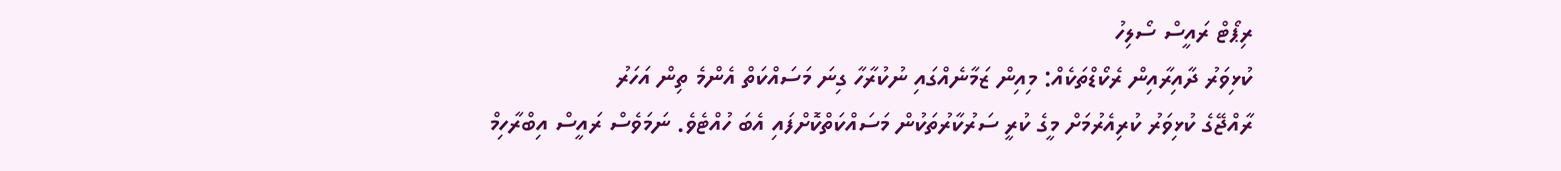ރިޕޯޓް ރައީސް ސޯލިހު
ކުޅިވަރު ދާއިރާއިން ރެކޯޑްތަކެއް: މިއިން ޒަމާނެއްގައި ނުކުރާހާ ގިނަ މަސައްކަތް އެންމެ ތިން އަހަރު
ރާއްޖޭގެ ކުޅިވަރު ކުރިއެރުމަށް މީގެ ކުރީ ސަރުކާރުތަކުން މަސައްކަތްކޮށްފައި އެބަ ހުއްޓެވެ. ނަމަވެސް ރައީސް އިބްރާހިމް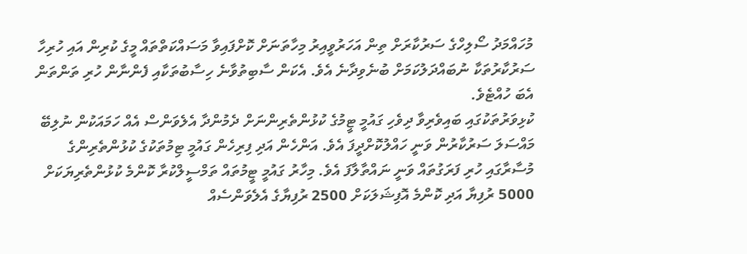މުހައްމަދު ސޯލިހްގެ ސަރުކާރަށް ތިން އަހަރުވީއިރު މިހާތަނަށް ކޮށްފައިވާ މަސައްކަތްތައް މީގެ ކުރިން އައި ހުރިހާ ސަރުކާރުތަކާ ނުބައްދަލުކަމަށް ބުނެވިދާނެ އެވެ. އެކަން ސާބިތުވާނެ ހިސާބުތަކާއި ފެންނާން ހުރި ތަންތަން އެބަ ހުއްޓެވެ.
ކުޅިވަރުތަކުގައި ބައިވެރިވާ ދިވެހި ގައުމީ ޓީމުގެ ކުޅުންތެރިންނަށް ދެމުންދާ އެލެވަންސް އެއް ހަމައަކުން ނުލިބޭ މައްސަލަ ސަރުކާރުން ވަނީ ހައްލުކޮށްދީފަ އެވެ. އަންހެން އަދި ފިރިހެން ގައުމީ ޓިމުތަކުގެ ކުޅުންތެރިންގެ މުސާރާގައި ހުރި ފަރަގުތައް ވަނީ ނައްތާލާފަ އެވެ. މިހާރު ގައުމީ ޓީމުތައް ތަމްސީލްކުރާ ކޮންމެ ކުޅުންތެރިޔަކަށް 5000 ރުފިޔާ އަދި ކޮންމެ އޮފިޝަލަކަށް 2500 ރުފިޔާގެ އެލެވަންސެއް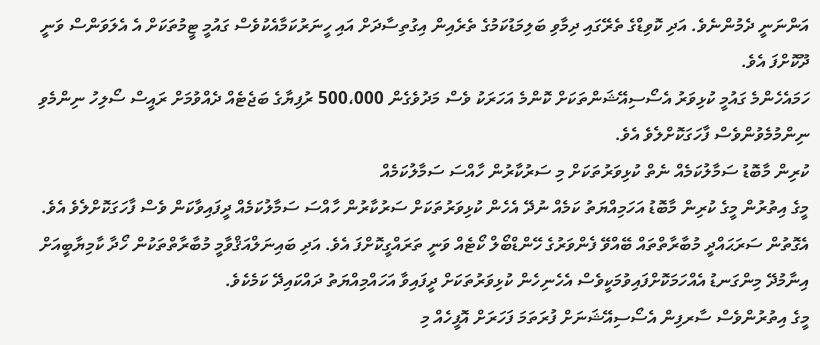އަންނަނީ ދެމުންނެވެ. އަދި ކޮވިޑްގެ ތެރޭގައި ދިމާވި ބަލިމަޑުކަމުގެ ތެރެއިން އިގުތިސާދަށް އައި ހީނަރުކަމާއެކުވެސް ގައުމީ ޓީމުތަކަށް އެ އެލަވަންސް ވަނީ ދޫކޮށްފަ އެވެ.
ހަމައެހެންމެ ގައުމީ ކުޅިވަރު އެސޯސިއޭޝަންތަކަށް ކޮންމެ އަހަރަކު ވެސް މަދުވެގެން 500،000 ރުފިޔާގެ ބަޖެޓެއް ދެއްވުމަށް ރައީސް ސޯލިހު ނިންމެވި ނިންމުމެވުންވެސް ފާހަގަކޮށްލެވެ އެވެ.
ކުރިން މާބޮޑު ސަމާލުކަމެއް ނެތް ކުޅިވަރުތަކަށް މި ސަރުކާރުން ހާއްސަ ސަމާލުކަމެއް
މީގެ އިތުރުން މީގެ ކުރިން މާބޮޑު އަހަމިއްޔަތު ކަމެއް ނުދޭ އެހެން ކުޅިވަރުތަކަށް ސަރުކާރުން ހާއްސަ ސަމާލުކަމެއް ދީފައިވާކަން ވެސް ފާހަގަކޮށްލެވެ އެވެ. އެގޮތުން ސަރަޙައްދީ މުބާރާތްތައް ބޭއްވޭ ފެންވަރުގެ ހޭންޑްބޯލް ކޯޓެއް ވަނީ ތަރައްގީކޮށްފަ އެވެ. އަދި ބައިނަލްއަޤްވާމީ މުބާރާތްތަކުން ހޯދާ ކާމިޔާބީއަށް އިނާމުދޭ މިންގަނޑު އެއްހަމަކޮށްފައިވުމަކީވެސް އެހެނިހެން ކުޅިވަރުތަކަށް ދީފައިވާ އަހައްމިއްޔަތު ދައްކައިދޭ ކަމެކެވެ.
މީގެ އިތުރުންވެސް ސާރފިން އެސޯސިއޭޝަނަށް ފުރަތަމަ ފަހަރަށް އޮފީހެއް މި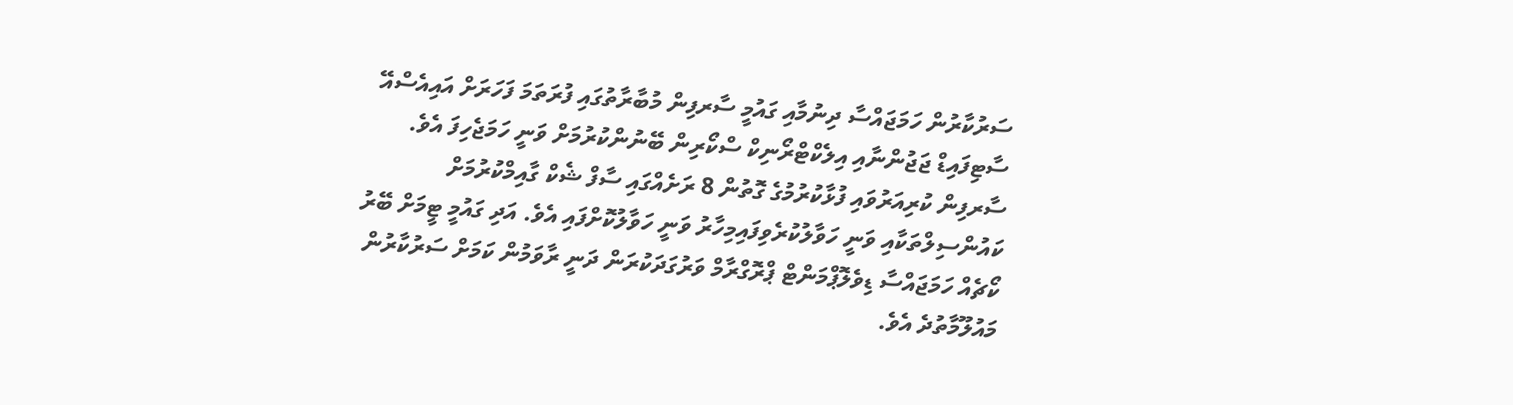ސަރުކާރުން ހަމަޖައްސާ ދިނުމާއި ގައުމީ ސާރފިން މުބާރާތުގައި ފުރަތަމަ ފަހަރަށް އައިއެސްއޭ ސާޓިފައިޑް ޖަޖުންނާއި އިލެކްޓްރޯނިކް ސްކޯރިން ބޭނުންކުރުމަށް ވަނީ ހަމަޖެހިފަ އެވެ.
ސާރފިން ކުރިއަރުވައި ފުޅާކުރުމުގެ ގޮތުން 8 ރަށެއްގައި ސާފް ޝެކް ގާއިމްކުރުމަށް ކައުންސިލްތަކާއި ވަނީ ހަވާލުކުރެވިފައިމިހާރު ވަނީ ހަވާލުކޮށްފައި އެވެ. އަދި ގައުމީ ޓީމަށް ބޭރު ކޯޗެއް ހަމަޖައްސާ ޑިވެލޮޕްމަންޓް ޕްރޮގްރާމް ވަރުގަދަކުރަން ދަނީ ރާވަމުން ކަމަށް ސަރުކާރުން މައުލޫމާތުދެ އެވެ.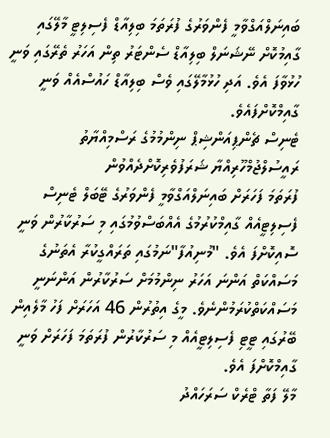ބައިނަލްއަގްވާމީ ފެންވަރުގެ ފުރަތަމަ ބިލިއާޑް ފެސިލިޓީ މާލޭގައި ގާއިމުކޮށް ނޭޝަނަލް ބިލިއާޑް ސެންޓަރު ތިން އަހަރު ތެރޭގައި ވަނީ ހުޅުވާފަ އެވެ. އަދި ހުޅުމާލޭގައި ވެސް ބިލިއާޑް ހައުސްއެއް ވަނީ ގާއިމްކޮށްފައެވެ.
ޓެނިސް ޗެންޕިއަންޝިޕް ނިންމުމުގެ ރަސްމިއްޔާތު ރައީސުލްޖުމްހޫރިއްޔާ ޝަރަފުވެރިކޮށްދެއްވުން
ފުރަތަމަ ފަހަރަށް ބައިނަލްއަގްވާމީ ފެންވަރުގެ ޓޭބަލް ޓެނިސް ފެސިލިޓީއެއް ގާއިމްކުރުމުގެ އެއްބަސްވުމުގައި މި ސަރުކާރުން ވަނީ ސޮއިކޮށްފަ އެވެ. "މުނިއުފާ"ނަމުގައި ތަރައްގީކުރާ އެތަނުގެ މަސައްކަތް އަންނަ އަހަރު ނިންމުމަށް ސަރުކާރުން އަންނަނީ މަސައްކަތްކުރަމުންނެވެ. މީގެ އިތުރުން 46 އަހަރަށް ފަހު މާލެއިން ބޭރުގައި ޓީޓި ފެސިލިޓީއެއް މި ސަރުކާރުން ފުރަތަމަ ފަހަރަށް ވަނީ ގާއިމްކޮށްފަ އެވެ.
މާލޭ ފަތާ ޓްރެކް ސަރަހައްދު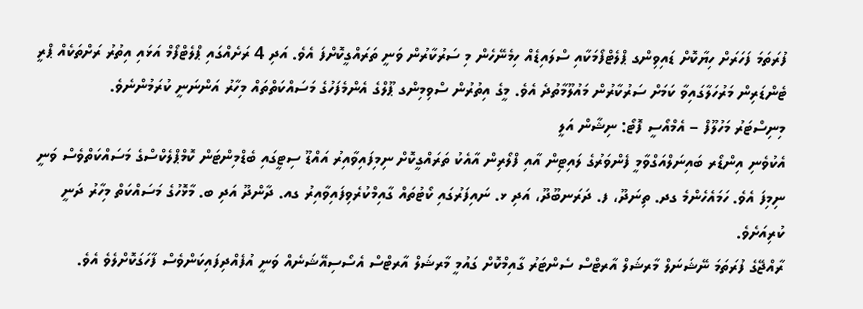ފުރަތަމަ ފަހަރަށް ހިޔާކޮށް ޑައިވިންގ ޕްލެޓްފޯމަކާއި ސްލައިޑެއް ހިމެނޭހެން މި ސަރުކާރުން ވަނީ ތަރައްގީކޮށްފަ އެވެ. އަދި 4 ރަށެއްގައި ޕްލެޓްފޯމް އަޅައި އިތުރު ރަށްތަކެއް ޕްރީ ޓެންޑަރިން މަރުހަލާގައިވާ ކަމަށް ސަރުކާރުން މައުލޫމާތުދެ އެވެ. މީގެ އިތުރުން ސްވިމިންގ ޕޫލްގެ އެންމެފަހުގެ މަސައްކަތްތައް މިހާރު އަންނަނީ ކުރަމުންނެވެ.
މިނިސްޓަރު މަހުލޫފް – އެމްއޯސީ ފޮޓޯ: ނިޝާން އަލީ
އެކުވެނި އިންޑޯރ ބައިނަލްއަގްވާމީ ފެންވަރުގެ ލައިޓިން އާއި ފްލޯރިން އާއެކު ތަރައްގީކޮށް ނިމިފައިވާއިރު އައްޑޫ ސިޓީގައި ބެޑްމިންޓަން ކޮމްޕްލެކްސްގެ މަސައްކަތްވެސް ވަނީ ނިމިފަ އެވެ. ހަމައެހެންމެ ގދ. ތިނަދޫ، ފ. ދަރަނބޫދޫ، އަދި ޅ. ނައިފަރުގައި ކޯޓުތައް ގާއިމްކުރެވިފައިވާއިރު ގއ. ދާންދޫ އަދި ބ. މާޅޮހުގެ މަސައްކަތް މިހާރު ދަނީ ކުރިއަށެވެ.
ރާއްޖޭގެ ފުރަތަމަ ނޭޝަނަލް މާރޝަލް އާރޓްސް ސެންޓަރު ގާއިމްކޮށް ގައުމީ މާރޝަލް އާރޓްސް އެސޯސިއޭޝަނެއް ވަނީ އުފެއްދިފައިކަންވެސް ފާހަގަކޮށްލެވެ އެވެ.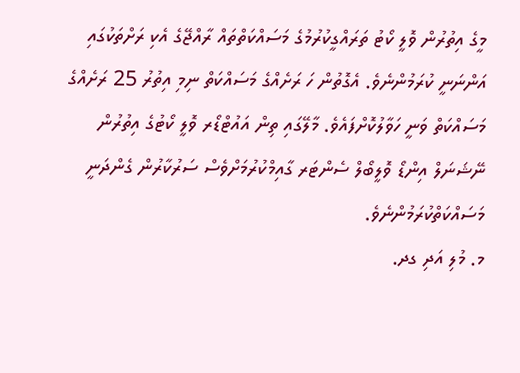މީގެ އިތުރުން ވޮލީ ކޯޓު ތަރައްގީކުރުމުގެ މަސައްކަތްތައް ރާއްޖޭގެ އެކި ރަށްތަކުގައި އަންނަނީ ކުރަމުންނެވެ. އެގޮތުން ހަ ރަށެއްގެ މަސައްކަތް ނިމި އިތުރު 25 ރަށެއްގެ މަސައްކަތް ވަނީ ހަވާލުކޮށްފައެވެ. މާލޭގައި ތިން އައުޓްޑޯރ ވޮލީ ކޯޓުގެ އިތުރުން ނޭޝަނަލް އިންޑޯ ވޮލީބޯލް ސެންޓަރ ގާއިމްކުރުމަށްވެސް ސަރުކާރުން ގެންދަނީ މަސައްކަތްކުރަމުންނެވެ.
މ. މުލި އަދި ގދ.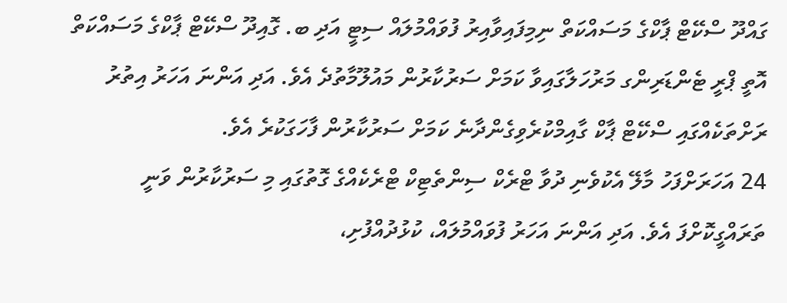ގައްދޫ ސްކޭޓް ޕާކްގެ މަސައްކަތް ނިމިފައިވާއިރު ފުވައްމުލައް ސިޓީ އަދި ބ. ގޮއިދޫ ސްކޭޓް ޕާކްގެ މަސައްކަތް އޮތީ ޕްރީ ޓެންޑަރިންގ މަރުހަލާގައިވާ ކަމަށް ސަރުކާރުން މައުލޫމާތުދެ އެވެ. އަދި އަންނަ އަހަރު އިތުރު ރަށްތަކެއްގައި ސްކޭޓް ޕާކް ގާއިމްކުރެވިގެންދާނެ ކަމަށް ސަރުކާރުން ފާހަގަކުރެ އެވެ.
24 އަހަރަށްފަހު މާލޭ އެކުވެނި ދުވާ ޓްރެކް ސިންތެޓިކް ޓްރެކެއްގެ ގޮތުގައި މި ސަރުކާރުން ވަނީ ތަރައްގީކޮށްފަ އެވެ. އަދި އަންނަ އަހަރު ފުވައްމުލައް، ކުޅުދުއްފުށި،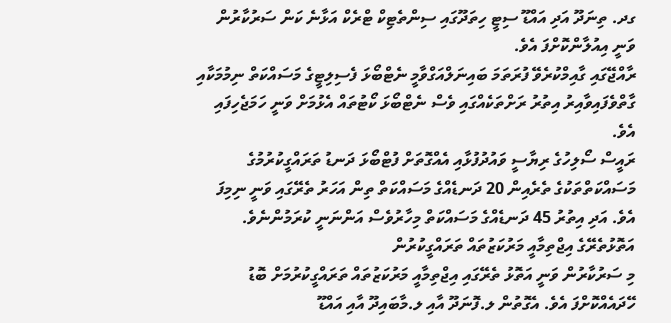ގދ. ތިނަދޫ އަދި އައްޑޫ ސިޓީ ހިތަދޫގައި ސިންތެޓިކް ޓްރެކް އަޅާނެ ކަން ސަރުކާރުން ވަނީ އިއުލާންކޮށްފަ އެވެ.
ރާއްޖޭގައި ގާއިމްކުރެވޭ ފުރަތަމަ ބައިނަލްއަގްވާމީ ނެޓްބޯޅަ ފެސިލިޓީގެ މަސައްކަތް ނިމުމަކާއި ގާތްވެފައިވާއިރު އިތުރު ރަށްތަކެއްގައި ވެސް ނެޓްބޯޅަ ކޯޓުތައް އެޅުމަށް ވަނީ ހަމަޖެހިފައި އެވެ.
ރައީސް ސޯލިހުގެ ރިޔާސީ ވައުދުފުޅާއި އެއްގޮތަށް ފުޓްބޯޅަ ދަނޑު ތަރައްގީކުރުމުގެ މަސައްކަތްތަކުގެ ތެރެއިން 20 ދަނޑެއްގެ މަސައްކަތް ތިން އަހަރު ތެރޭގައި ވަނީ ނިމިފަ އެވެ. އަދި އިތުރު 45 ދަނޑެއްގެ މަސައްކަތް މިހާރުވެސް އަންނަނީ ކުރަމުންނެވެ.
އަތޮޅުތެރޭގެ އިޖްތިމާއީ މަރުކަޒުތައް ތަރައްގީކުރުން
މި ސަރުކާރުން ވަނީ އަތޮޅު ތެރޭގައި އިޖްތިމާއީ މަރުކަޒުތައް ތަރައްގީކުރުމަށް ބޮޑު ހޭދައެއްކޮށްފަ އެވެ. އެގޮތުން ލ.ފޮނަދޫ އާއި ލ.މާބައިދޫ އާއި އައްޑޫ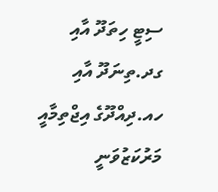ސިޓީ ހިތަދޫ އާއި ގދ.ތިނަދޫ އާއި ހއ.ދިއްދޫގެ އިޖްތިމާއީ މަރުކަޒުވަނީ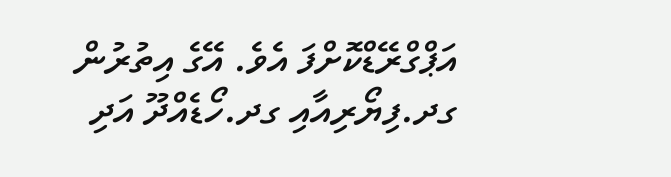އަޕްގްރޭޑްކޮށްފަ އެވެ. އޭގެ އިތުރުން ގދ.ފިޔޯރިއާއި ގދ.ހޯޑެއްދޫ އަދި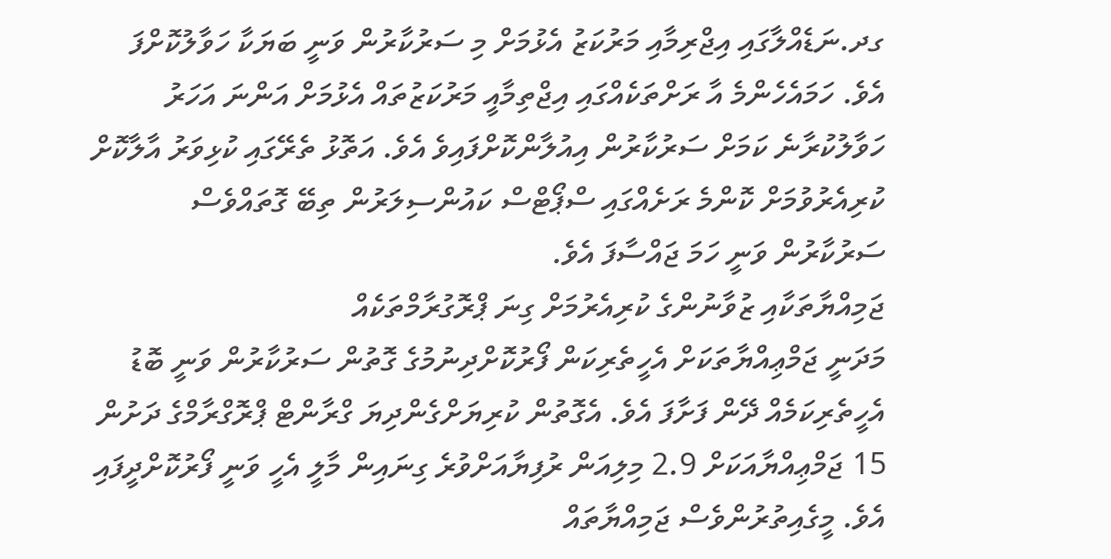ގދ.ނަޑެއްލާގައި އިޖްރިމާއި މަރުކަޒު އެޅުމަށް މި ސަރުކާރުން ވަނީ ބަޔަކާ ހަވާލުކޮށްފަ އެވެ. ހަމައެހެންމެ އާ ރަށްތަކެއްގައި އިޖްތިމާއީ މަރުކަޒުތައް އެޅުމަށް އަންނަ އަހަރު ހަވާލުކުރާނެ ކަމަށް ސަރުކާރުން އިއުލާންކޮށްފައިވެ އެވެ. އަތޮޅު ތެރޭގައި ކުޅިވަރު އާލާކޮށް ކުރިއެރުވުމަށް ކޮންމެ ރަށެއްގައި ސްޕޯޓްސް ކައުންސިލަރުން ތިބޭ ގޮތައްވެސް ސަރުކާރުން ވަނީ ހަމަ ޖައްސާފަ އެވެ.
ޖަމިއްޔާތަކާއި ޒުވާނުންގެ ކުރިއެރުމަށް ގިނަ ޕްރޮގުރާމްތަކެއް
މަދަނީ ޖަމްޢިއްޔާތަކަށް އެހީތެރިކަން ފޯރުކޮށްދިނުމުގެ ގޮތުން ސަރުކާރުން ވަނީ ބޮޑު އެހީތެރިކަމެއް ދޭން ފަށާފަ އެވެ. އެގޮތުން ކުރިޔަށްގެންދިޔަ ގްރާންޓް ޕްރޮގްރާމްގެ ދަށުން 15 ޖަމްޢިއްޔާއަކަށް 2.9 މިލިއަން ރުފިޔާއަށްވުރެ ގިނައިން މާލީ އެހީ ވަނީ ފޯރުކޮށްދީފައި އެވެ. މީގެއިތުރުންވެސް ޖަމިއްޔާތައް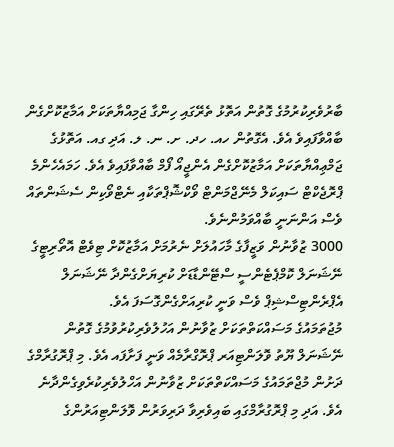ބާރުވެރިކުރުމުގެ ގޮތުން އަތޮޅު ތެރޭގައި ހިންގާ ޖަމިއްޔާތަކަށް އަމާޒުކޮށްގެން ބާއްވާފައިވެ އެވެ. އެގޮތުން ހއ. ހދ. ށ. ނ. ލ. އަދި ގއ. އަތޮޅުގެ ޖަމްޢިއްޔާތަކަށް އަމާޒުކޮށްގެން އެންޖީއޯ ފޯމް ބާއްވާފައިވެ އެވެ. ހަމައެހެންމެ ޕްރޮޖެކްޓް ސައިކަލް މެނޭޖްމަންޓް ވޯކްޝޮޕްތަކާއި ނެޓްވޯކިން ސެޝަންތައް ވެސް އަންނަނީ ބާއްވަމުންނެވެ.
3000 ޒުވާނުން ވަޒީފާގެ މާހައުލަށް ނެރުމަށް އަމާޒުކޮށް ޓިވެޓް އޮތޯރިޓީގެ ނޭޝަނަލް ކޮމްޕެޓެންސީ ސްޓޭންޑާޑަށް ކުރިޔަށްގެންދާ ނޭޝަނަލް އެޕްރެންޓިސްޝިޕް ވެސް ވަނީ ކުރިއަށްގެންގޮސަފަ އެވެ.
މުޖުތަމައުގެ މަސައްކަތްތަކަށް ޒުވާނުން އަހުލުވެރިކުރުވުމުގެ ގޮތުން ނޭޝަނަލް ޔޫތު ވޮލަންޓިއަރ ޕްރޮގްރާމެއް ވަނީ ފަށާފައ އެވެ. މި ޕްރޮގުރާމްގެ ދަށުން މުޖްތަމައުގެ މަސައްކަތްތަކަށް ޒުވާނުން އަހްލުވެރިކުރެވިގެންދާނެ އެވެ. އަދި މި ޕްރޮގުރާމްގައި ބައިވެރިވާ ދަރިވަރުން ވޮލަންޓިއަރުންގެ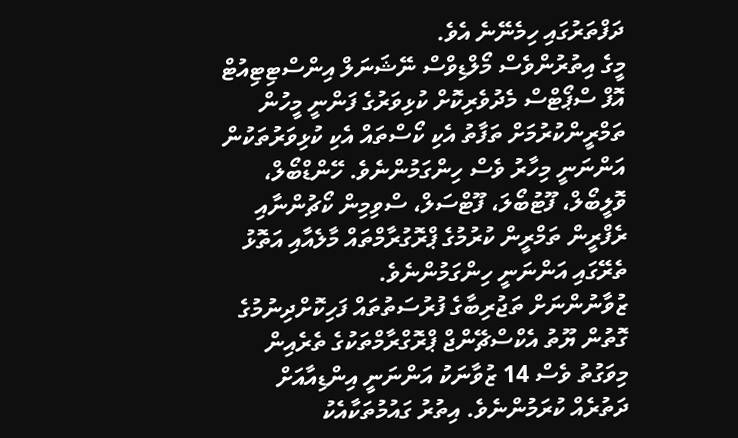ދަފްތަރުގައި ހިމެނޭނެ އެވެ.
މީގެ އިތުރުންވެސް މޯލްޑިވްސް ނޭޝަނަލް އިންސްޓިޓިއުޓް އޮފް ސްޕޯޓްސް މެދުވެރިކޮށް ކުޅިވަރުގެ ފަންނީ މީހުން ތަމްރީންކުރުމަށް ތަފާތު އެކި ކޯސްތައް އެކި ކުޅިވަރުތަކުން އަންނަނީ މިހާރު ވެސް ހިންގަމުންނެވެ. ހޭންޑްބޯލް، ވޮލީބޯލް، ފޫޓުބޯލަ، ފޫޓްސަލް، ސްވިމިން ކޯޗުންނާއި ރެފްރީން ތަމްރީން ކުރުމުގެ ޕްރޮގުރާމްތައް މާލެއާއި އަތޮޅު ތެރޭގައި އަންނަނީ ހިންގަމުންނެވެ.
ޒުވާނުންނަށް ތަޖުރިބާގެ ފުރުސަތުތައް ފަހިކޮށްދިނުމުގެ ގޮތުން ޔޫތު އެކްސްޗޭންޖް ޕްރޮގްރާމްތަކުގެ ތެރެއިން މިވަގުތު ވެސް 14 ޒުވާނަކު އަންނަނީ އިންޑިއާއަށް ދަތުރެއް ކުރަމުންނެވެ. އިތުރު ގައުމުތަކާއެކު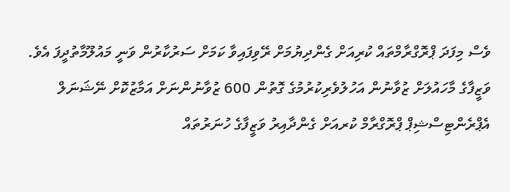ވެސް މިފަދަ ޕްރޮގްރާމްތައް ކުރިއަށް ގެންދިޔުމަށް ރޭވިފައިވާ ކަމަށް ސަރުކާރުން ވަނީ މައުލޫމާތުދީފަ އެވެ.
ވަޒީފާގެ މާހައުލަށް ޒުވާނުން އަހުލުވެރިކުރުމުގެ ގޮތުން 600 ޒުވާނުންނަށް އަމާޒުކޮށް ނޭޝަނަލް އެޕްރެންޓިސްޝިޕް ޕްރޮގްރާމް ކުރއަށް ގެންދާއިރު ވަޒީފާގެ ހުނަރުތައް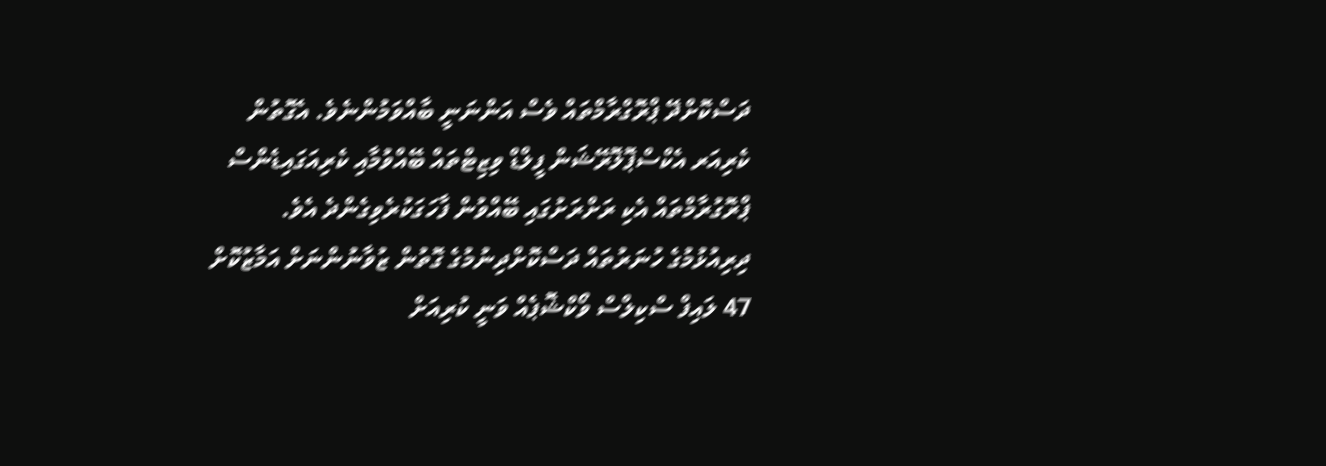ދަސްކޮށްދޭ ޕްރޮގްރާމްތައް ވެސް އަންނަނީ ބާއްވަމުންނެވެ. އެގޮތުން ކެރިއަރ އެކްސްޕޮލޮރޭޝަން ފީލްޑް ވިޒިޓްތައް ބޭއްވުމާއި ކެރިއަގައިޑެންސް ޕްރޮގުރާމްތައް އެކި ރަށްރަށުގައި ބޭއްވުން ފާހަގަކުރެވިގެންދެ އެވެ.
ދިރިއުޅުމުގެ ހުނަރުތައް ދަސްކޮށްދިނުމުގެ ގޮތުން ޒުވާނުންނަށް އަމާޒުކޮށް 47 ލައިފް ސްކިލްސް ވޯކްޝޮޕެއް ވަނީ ކުރިއަށް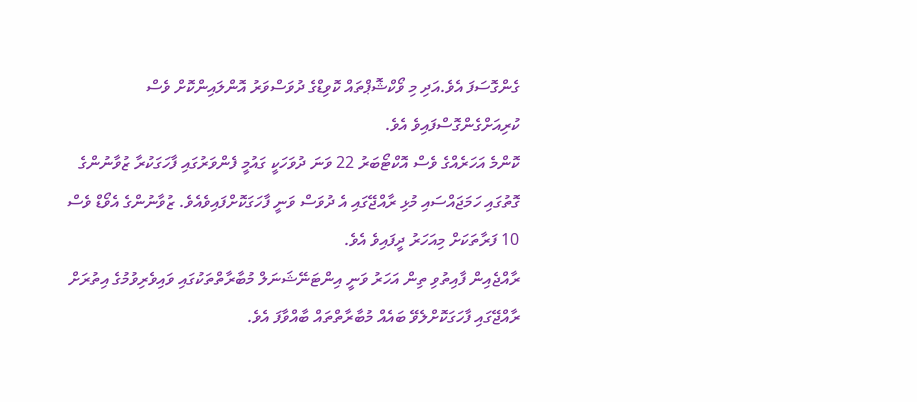ގެންގޮސަފަ އެވެ.އަދި މި ވޯކްޝޮޕްތައް ކޮވިޑްގެ ދުވަސްވަރު އޮންލައިންކޮށް ވެސް ކުރިއަށްގެންގޮސްފައިވެ އެވެ.
ކޮންމެ އަހަރެއްގެ ވެސް އޮކްޓޯބަރު 22 ވަނަ ދުވަހަކީ ގައުމީ ފެންވަރުގައި ފާހަގަކުރާ ޒުވާނުންގެ ގޮތުގައި ހަމަޖައްސައި މުޅި ރާއްޖޭގައި އެ ދުވަސް ވަނީ ފާހަގަކޮށްފައިވެއެވެ. ޒުވާނުންގެ އެވޯޑް ވެސް 10 ފަރާތަކަށް މިއަހަރު ދީފައިވެ އެވެ.
ރާއްޖެއިން ފާއިތުވި ތިން އަހަރު ވަނީ އިންޓަނޭޝަނަލް މުބާރާތްތަކުގައި ވައިވެރިވުމުގެ އިތުރަށް ރާއްޖޭގައި ފާހަގަކޮށްލެވޭ ބައެއް މުބާރާތްތައް ބާއްވާފަ އެވެ.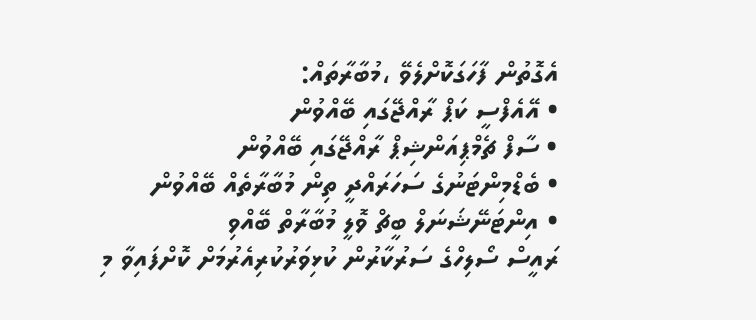އެގޮތުން ފާހަގަކޮށްލެވޭ ،މުބާރާތައް:
• އޭއެފްސީ ކަޕް ރާއްޖޭގައި ބޭއްވުން
• ސާފް ޗެމްޕިއަންޝިޕް ރާއްޖޭގައި ބޭއްވުން
• ބެޑްމިންޓަނުގެ ސަހަރައްދީ ތިން މުބާރާތެއް ބޭއްވުން
• އިންޓަނޭޝަނަލް ބީޗް ވޮލީ މުބާރާތް ބޭއްވި
ރައީސް ސޯލިހްގެ ސަރުކާރުން ކުޅިވަރުކުރިއެރުމަށް ކޮށްފައިވާ މި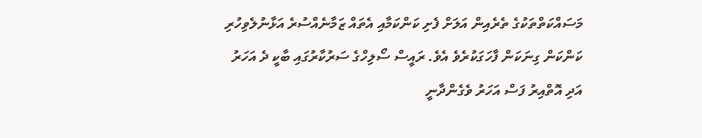މަސައްކަތްތަކުގެ ތެރެއިން އަލަށް ފެށި ކަންކަމާއި އެތައް ޒަމާނެއްސުރެ އަޅާނުލެވިހުރި ކަންކަން ގިނަކަން ފާހަގަކުރެވެ އެވެ. ރައީސް ސޯލިހްގެ ސަރުކާރުގައި ބާކީ ދެ އަހަރު އަދި އޮތްއިރު ފަސް އަހަރު ވެގެންދާނީ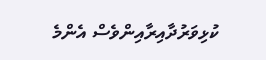ކުޅިވަރުދާއިރާއިންވެސް އެންމެ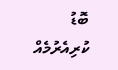ބޮޑު ކުރިއެރުމެއް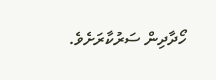ހޯދާދިން ސަރުކާރަށެވެ.